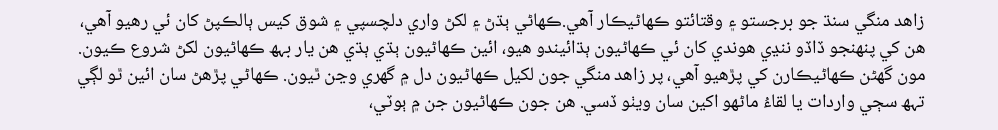زاهد منگي سنڌ جو برجستو ۽ وقتائتو ڪهاڻيڪار آهي.ڪهاڻي ٻڌڻ ۽ لکڻ واري دلچسپي ۽ شوق کيس ٻالڪپڻ کان ئي رهيو آهي، هن کي پنهنجو ڏاڏو ننڍي هوندي کان ئي ڪهاڻيون ٻڌائيندو هيو، ائين ڪهاڻيون ٻڌي ٻڌي هن يار بہھ ڪهاڻيون لکڻ شروع ڪيون. مون گهڻن ڪهاڻيڪارن کي پڙهيو آهي، پر زاهد منگي جون لکيل ڪهاڻيون دل ۾ گهري وڃن ٿيون. ڪهاڻي پڙهڻ سان ائين ٿو لڳي تہھ سڄي واردات يا لقاءُ ماڻهو اکين سان ويٺو ڏسي. هن جون ڪهاڻيون جن ۾ ٻوٽي،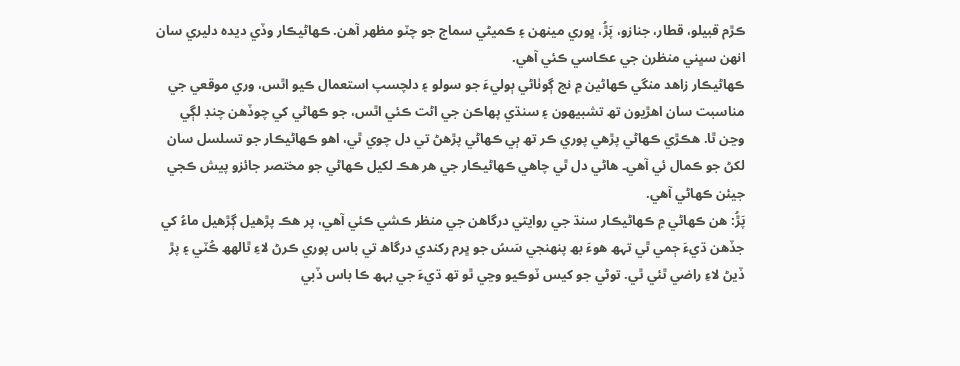ڪڙم قبيلو، قطار، جنازو، پَڙُ، ڀوري مينهن ۽ ڪميڻي سماج جو چٽو مظهر آهن. ڪهاڻيڪار وڏي ديده دليري سان انهن سڀني منظرن جي عڪاسي ڪئي آهي.
ڪهاڻيڪار زاهد منگي ڪهاڻين ۾ نج ڳوٺاڻي ٻوليءَ جو سولو ۽ دلچسپ استعمال ڪيو اٿس، وري موقعي جي مناسبت سان اهڙيون تھ تشبيهون ۽ سنڌي پهاڪن جي اڻت ڪئي اٿس، جو ڪهاڻي کي چوڏهن چنڊ لڳي وڃن ٿا. هڪڙي ڪهاڻي پڙهي پوري ڪر تھ ٻي ڪهاڻي پڙهڻ تي دل چوي ٿي، اهو ڪهاڻيڪار جو تسلسل سان لکڻ جو ڪمال ئي آهي۔ هاڻي دل ٿي چاهي ڪهاڻيڪار جي هر هڪ لکيل ڪهاڻي جو مختصر جائزو پيش ڪجي جيئن ڪهاڻي آهي.
پَڙُ: هن ڪهاڻي ۾ ڪهاڻيڪار سنڌ جي روايتي درگاهن جي منظر ڪشي ڪئي آهي، پر هڪ پڙهيل ڳڙهيل ماءُ کي جڏهن ڌيءَ ڄمي ٿي تہھ هوءَ بھ پنهنجي سَسُ جو ڀرم رکندي درگاھ تي باس پوري ڪرڻ لاءِ ٿالھھ ڪُٽي ۽ پڙ ڏيڻ لاءِ راضي ٿئي ٿي. توڻي جو کيس ٽوڪيو وڃي ٿو تھ ڌيءَ جي بہھ ڪا باس ڏبي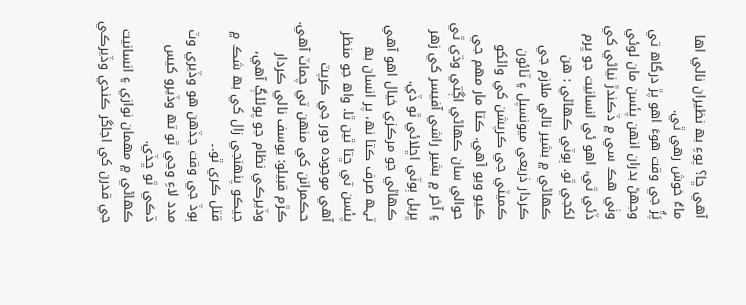آهي ڇا؟ پوءِ بھ نظيران نالي اها ماءُ خوش رهي ٿي.
پَڙُ جي وقت هوءَ اهو پڙ درگاھ تي وجهڻ بدران انهن پئسن مان لوئي وٺي هڪ سي ۾ ڏڪندڙ نياڻي کي ڏئي ٿي، اهو ئي انسانيت جو ڀرم لکجي ٿو. ٻوٽي ڪهاڻي : هن ڪهاڻي ۾ بشير نالي ملازم جي ڪردار ذريعي ميونسپل ۽ ٽائون ڪميٽي جي ڪرپشن کي وائکو ڪيو ويو آهي. ڪتا مار مهم جي حوالي سان ڪهاڻي اڳتي وڌي ٿي ۽ آخر ۾ بشير راشي آفيسر کي زهر ڀريل ٻوٽي اڇلائي ٿو ڏي.
ڪهاڻي جو مرڪزي خيال اهو آهي تہھ صرف ڪتا نھ، پر انسان بھ پئسن تي ڇتا ٿين ٿا. واھ جو منظر آهي موجوده دور جي ڪرپٽ حڪمرانن کي منهن تي چماٽ آهي. ڪڙم قبيلو: يوسف نالي ڪردار وڏيرڪي نظام جو پوئلڳ آهي، جيڪو پنهنجي زال کي بھ شڪ ۾ قتل ڪري ٿو.۔
ٻوڏ جي وقت جڏهن هو وڏيري وٽ مدد لاءِ وڃي ٿو تھ وڏيرو کيس ڌڪي ٿو ڇڏي.
ڪهاڻي ۾ مهمان نوازي ۽ انسانيت جي قدرن کي اجاگر ڪندي وڏيرڪي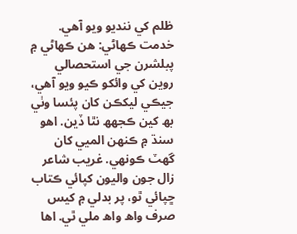ظلم کي ننديو ويو آهي. خدمت ڪهاڻي: هن ڪهاڻي ۾ پبلشرن جي استحصالي روين کي وائکو ڪيو ويو آهي، جيڪي ليکڪن کان پئسا وٺي بھ کين ڪجھھ نٿا ڏين. اهو سنڌ ۾ ڪنهن الميي کان گهٽ ڪونهي. غريب شاعر زال جون واليون کپائي ڪتاب ڇپائي ٿو، پر بدلي ۾ کيس صرف واھ واھ ملي ٿي. اها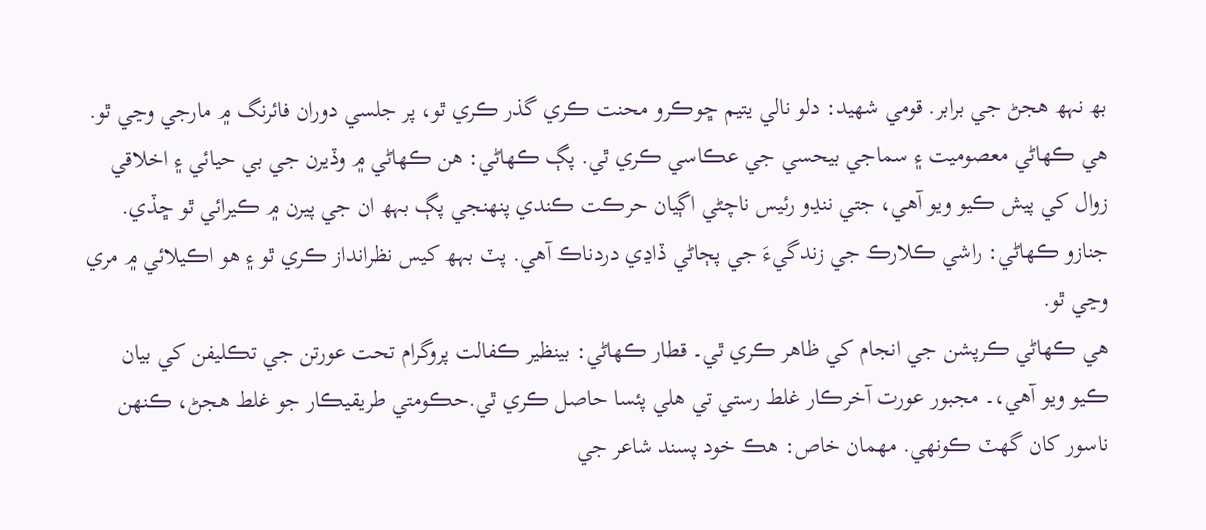بھ نہھ ھجڻ جي برابر. قومي شهيد: دلو نالي يتيم ڇوڪرو محنت ڪري گذر ڪري ٿو، پر جلسي دوران فائرنگ ۾ مارجي وڃي ٿو.
هي ڪهاڻي معصوميت ۽ سماجي بيحسي جي عڪاسي ڪري ٿي. پڳ ڪهاڻي: هن ڪهاڻي ۾ وڏيرن جي بي حيائي ۽ اخلاقي زوال کي پيش ڪيو ويو آهي، جتي ننڍو رئيس ناچڻي اڳيان حرڪت ڪندي پنهنجي پڳ بہھ ان جي پيرن ۾ ڪيرائي ٿو ڇڏي.
جنازو ڪهاڻي: راشي ڪلارڪ جي زندگيءَ جي پڄاڻي ڏاڍي دردناڪ آهي. پٽ بہھ کيس نظرانداز ڪري ٿو ۽ هو اڪيلائي ۾ مري وڃي ٿو.
هي ڪهاڻي ڪرپشن جي انجام کي ظاهر ڪري ٿي۔ قطار ڪهاڻي: بينظير ڪفالت پروگرام تحت عورتن جي تڪليفن کي بيان ڪيو ويو آهي،۔ مجبور عورت آخرڪار غلط رستي تي هلي پئسا حاصل ڪري ٿي.حڪومتي طريقيڪار جو غلط هجڻ، ڪنهن ناسور کان گهٽ ڪونھي. مهمان خاص: هڪ خود پسند شاعر جي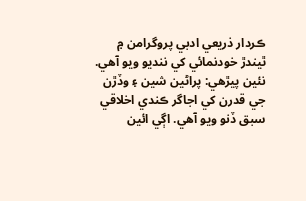ڪردار ذريعي ادبي پروگرامن ۾ ٿيندڙ خودنمائي کي ننديو ويو آهي.
نئين پيڙهي: پراڻين شين ۽ وڏڙن جي قدرن کي اجاگر ڪندي اخلاقي سبق ڏنو ويو آهي. اڳي ائين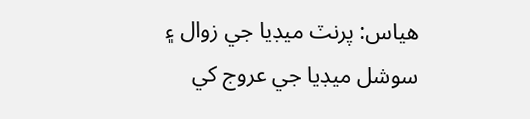هياس: پرنٽ ميڊيا جي زوال ۽ سوشل ميڊيا جي عروج کي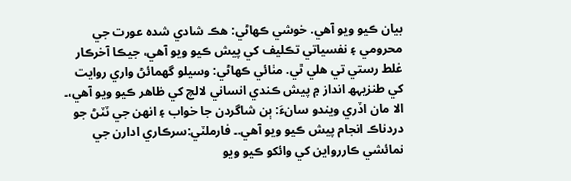بيان ڪيو ويو آهي. خوشي ڪهاڻي: هڪ شادي شده عورت جي محرومي ۽ نفسياتي تڪليف کي پيش ڪيو ويو آهي، جيڪا آخرڪار غلط رستي تي هلي ٿي. مٺائي ڪهاڻي: وسيلو گهمائڻ واري روايت کي طنزيہھ انداز ۾ پيش ڪندي انساني لالچ کي ظاهر ڪيو ويو آهي،۔ الا مان اڏري ويندو سانءَ: ٻن شاگردن جا خواب ۽ انهن جي ٽٽڻ جو دردناڪ انجام پيش ڪيو ويو آهي.۔ فارملٽي:سرڪاري ادارن جي نمائشي ڪاررواين کي وائکو ڪيو ويو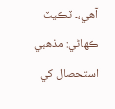آهي،۔ ٽڪيٽ ڪهاڻي: مذهبي استحصال کي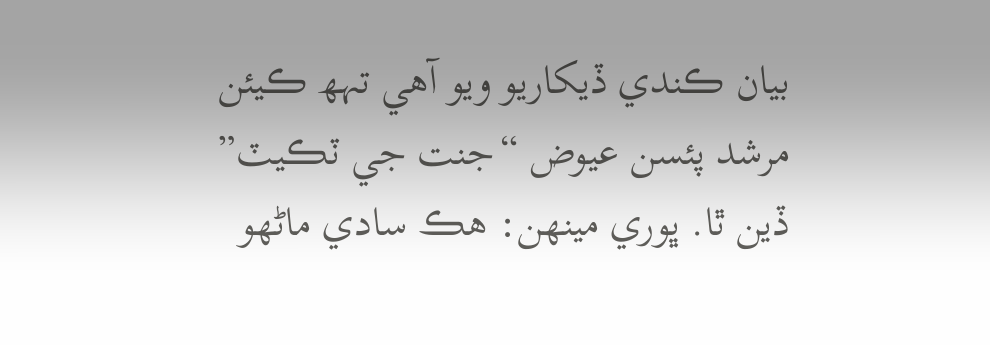بيان ڪندي ڏيکاريو ويو آهي تہھ ڪيئن مرشد پئسن عيوض “جنت جي ٽڪيٽ” ڏين ٿا. ڀوري مينهن: هڪ سادي ماڻهو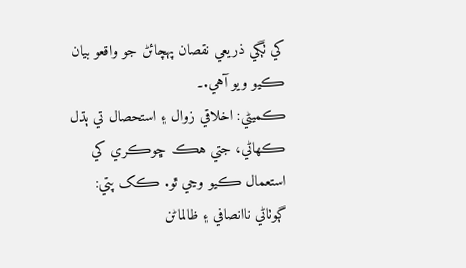کي ٺڳي ذريعي نقصان پهچائڻ جو واقعو بيان ڪيو ويو آهي.۔
ڪميڻي: اخلاقي زوال ۽ استحصال تي ٻڌل ڪهاڻي، جتي هڪ ڇوڪري کي استعمال ڪيو وڃي ٿو. ڪک پتي: ڳوٺاڻي ناانصافي ۽ ظالماڻن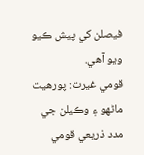فيصلن کي پيش ڪيو ويو آهي.
قومي غيرت: پورهيت ماڻهو ۽ وڪيلن جي مدد ذريعي قومي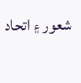شعور ۽ اتحاد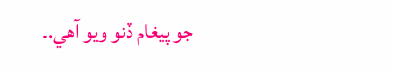جو پيغام ڏنو ويو آهي.۔